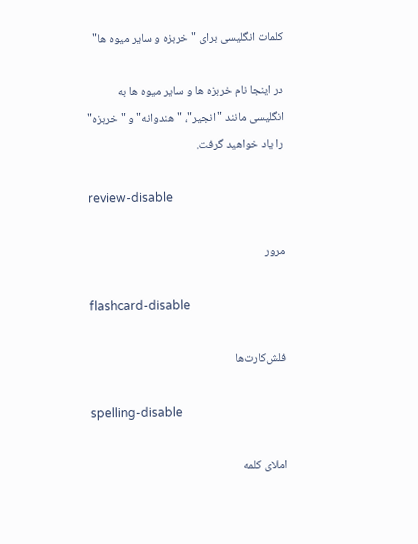کلمات انگلیسی برای "خربزه و سایر میوه ها"

در اینجا نام خربزه ها و سایر میوه ها به انگلیسی مانند "انجیر"، "هندوانه" و "خربزه" را یاد خواهید گرفت.

review-disable

مرور

flashcard-disable

فلش‌کارت‌ها

spelling-disable

املای کلمه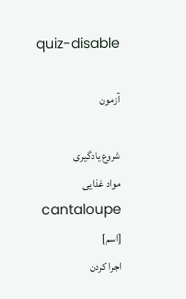quiz-disable

آزمون

شروع یادگیری
مواد غذایی
cantaloupe [اسم]
اجرا کردن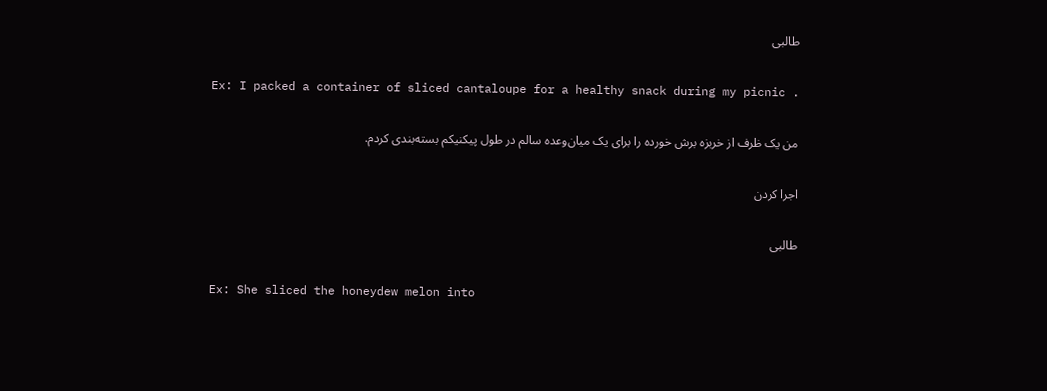طالبی

Ex: I packed a container of sliced cantaloupe for a healthy snack during my picnic .

من یک ظرف از خربزه برش خورده را برای یک میان‌وعده سالم در طول پیکنیکم بسته‌بندی کردم.

اجرا کردن

طالبی

Ex: She sliced the honeydew melon into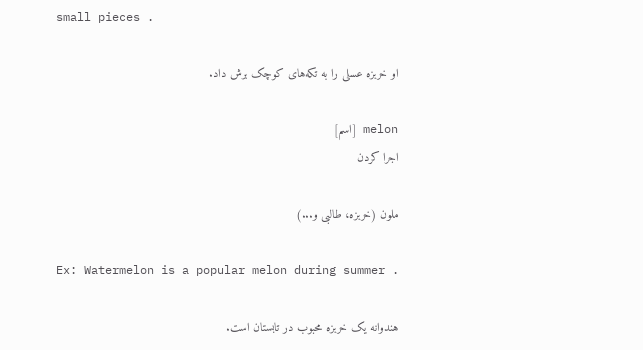small pieces .

او خربزه عسلی را به تکه‌های کوچک برش داد.

melon [اسم]
اجرا کردن

ملون (خربزه، طالبی و...)

Ex: Watermelon is a popular melon during summer .

هندوانه یک خربزه محبوب در تابستان است.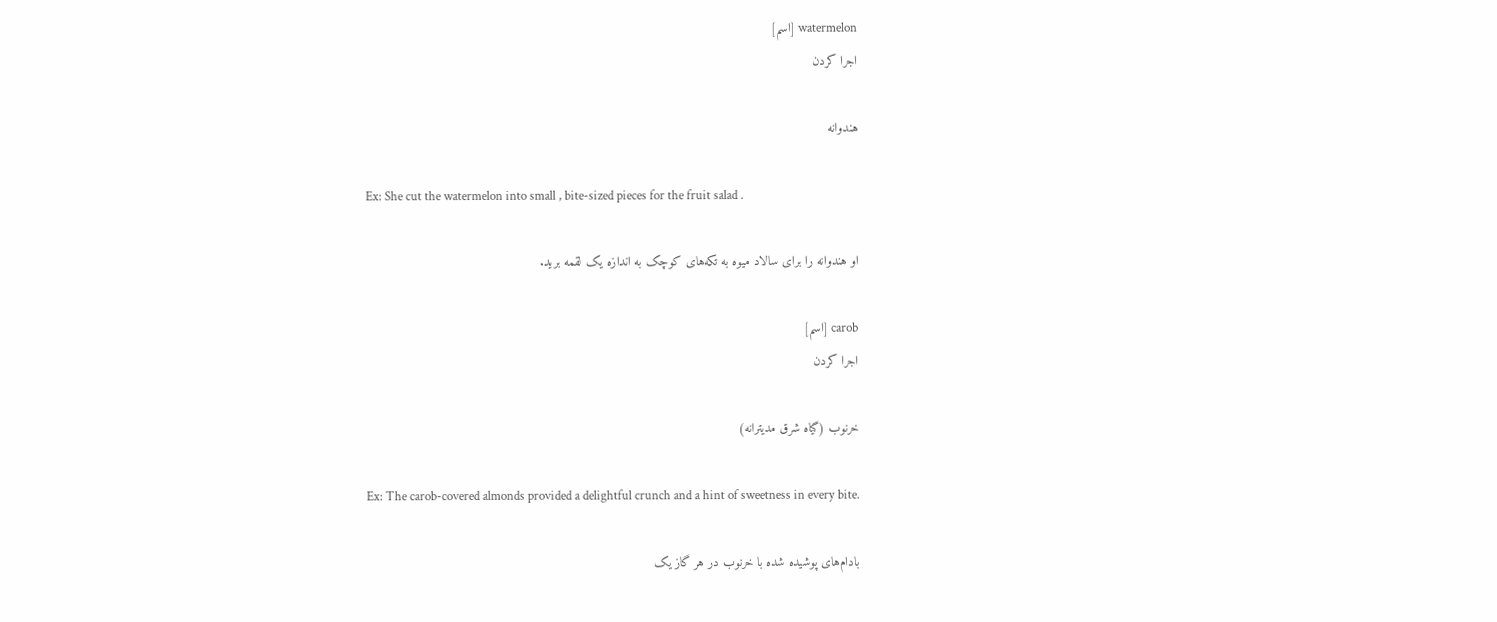watermelon [اسم]
اجرا کردن

هندوانه

Ex: She cut the watermelon into small , bite-sized pieces for the fruit salad .

او هندوانه را برای سالاد میوه به تکه‌های کوچک به اندازه یک لقمه برید.

carob [اسم]
اجرا کردن

خرنوب (گیاه شرق مدیترانه)

Ex: The carob-covered almonds provided a delightful crunch and a hint of sweetness in every bite.

بادام‌های پوشیده شده با خرنوب در هر گاز یک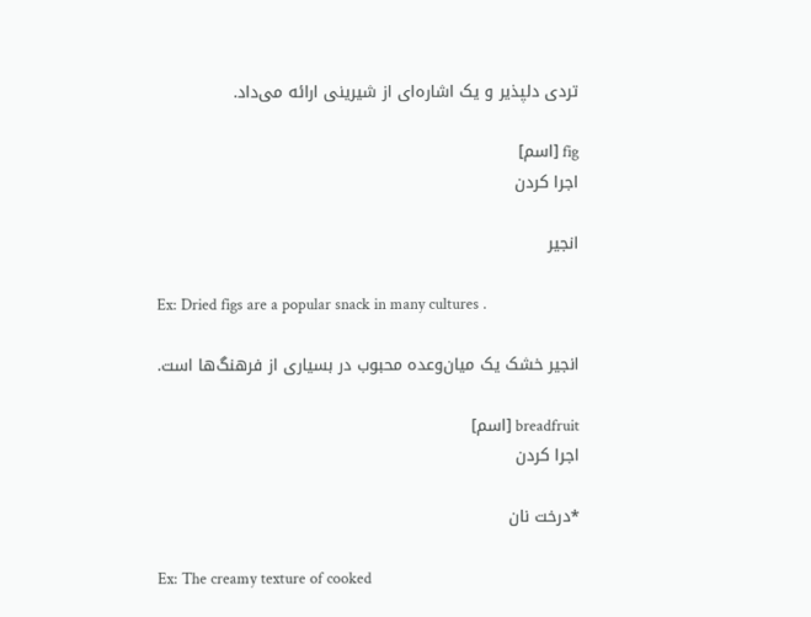تردی دلپذیر و یک اشاره‌ای از شیرینی ارائه می‌داد.

fig [اسم]
اجرا کردن

انجیر

Ex: Dried figs are a popular snack in many cultures .

انجیر خشک یک میان‌وعده محبوب در بسیاری از فرهنگ‌ها است.

breadfruit [اسم]
اجرا کردن

*درخت نان

Ex: The creamy texture of cooked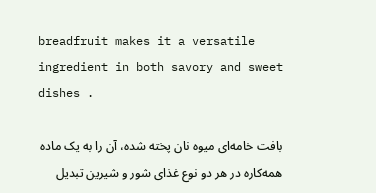breadfruit makes it a versatile ingredient in both savory and sweet dishes .

بافت خامه‌ای میوه نان پخته شده، آن را به یک ماده همه‌کاره در هر دو نوع غذای شور و شیرین تبدیل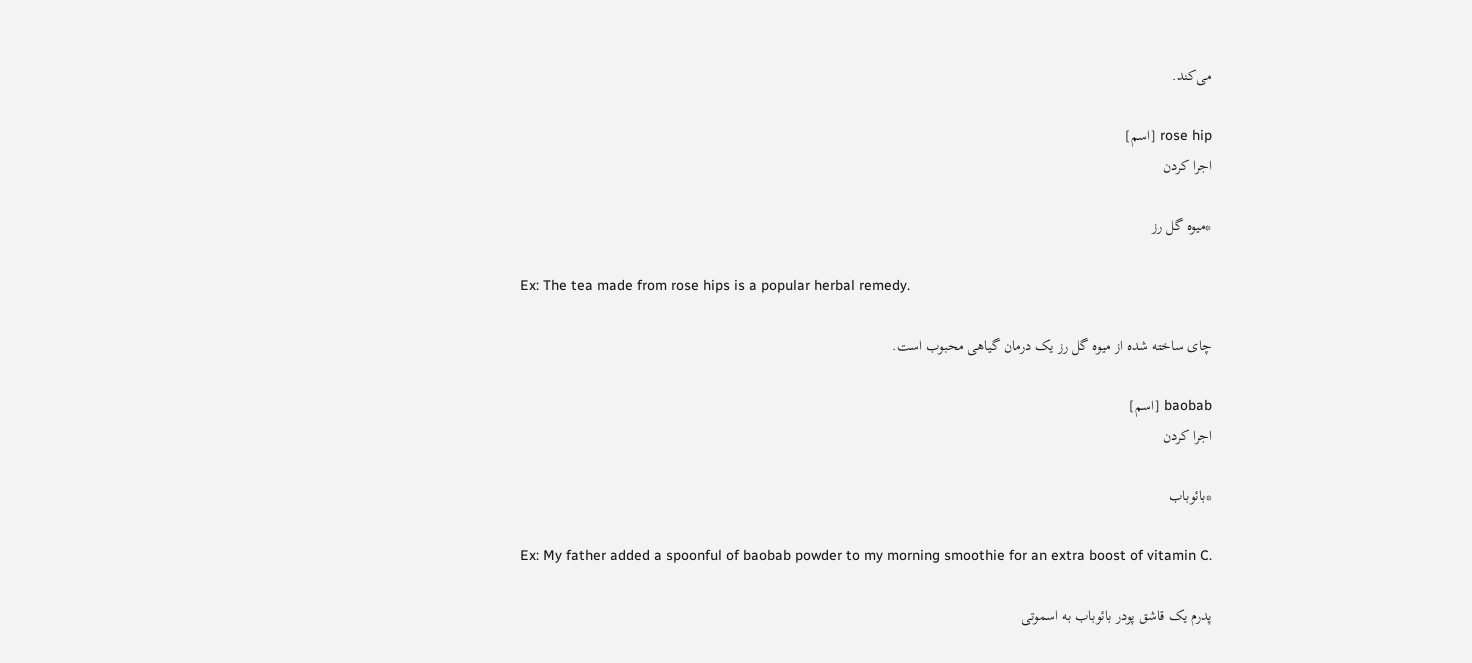می‌کند.

rose hip [اسم]
اجرا کردن

*میوه گل رز

Ex: The tea made from rose hips is a popular herbal remedy.

چای ساخته شده از میوه گل رز یک درمان گیاهی محبوب است.

baobab [اسم]
اجرا کردن

*بائوباب

Ex: My father added a spoonful of baobab powder to my morning smoothie for an extra boost of vitamin C.

پدرم یک قاشق پودر بائوباب به اسموتی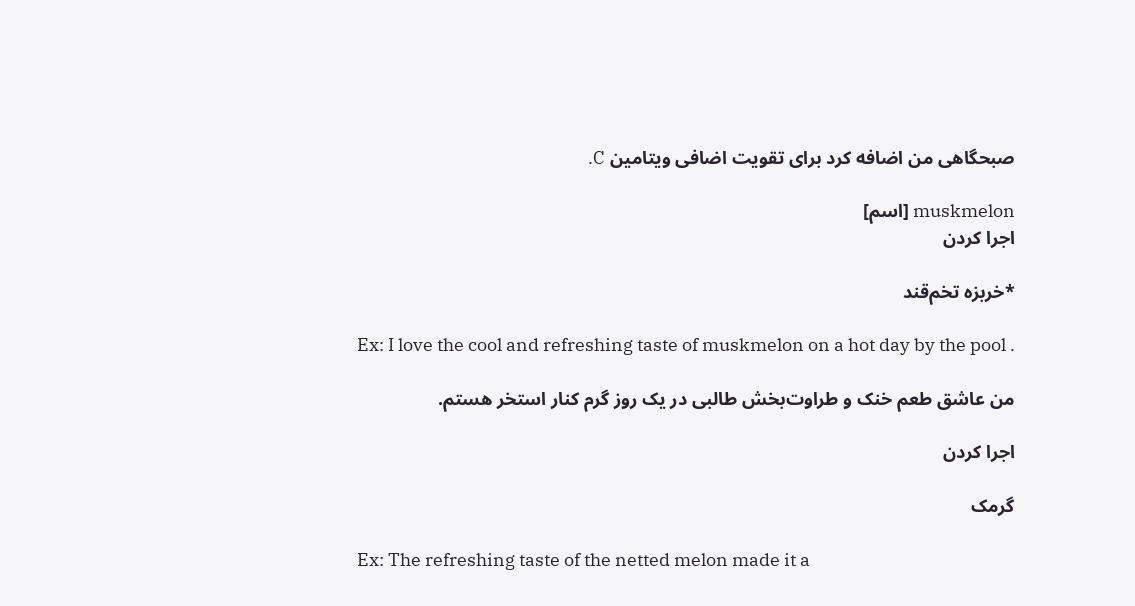صبحگاهی من اضافه کرد برای تقویت اضافی ویتامین C.

muskmelon [اسم]
اجرا کردن

*خربزه تخم‌قند

Ex: I love the cool and refreshing taste of muskmelon on a hot day by the pool .

من عاشق طعم خنک و طراوت‌بخش طالبی در یک روز گرم کنار استخر هستم.

اجرا کردن

گرمک

Ex: The refreshing taste of the netted melon made it a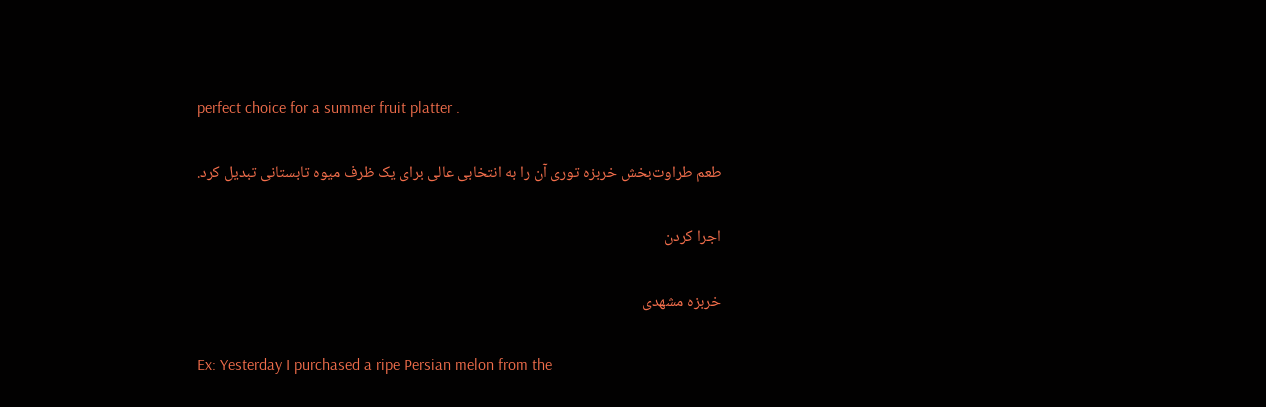perfect choice for a summer fruit platter .

طعم طراوت‌بخش خربزه توری آن را به انتخابی عالی برای یک ظرف میوه تابستانی تبدیل کرد.

اجرا کردن

خربزه مشهدی

Ex: Yesterday I purchased a ripe Persian melon from the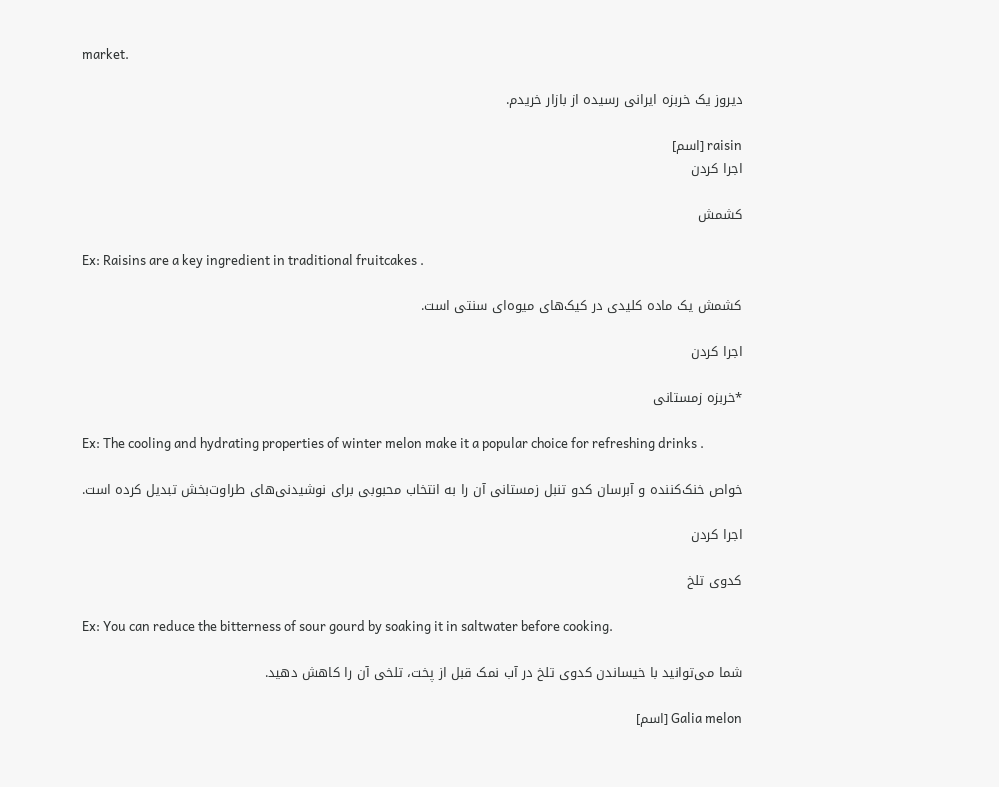market.

دیروز یک خربزه ایرانی رسیده از بازار خریدم.

raisin [اسم]
اجرا کردن

کشمش

Ex: Raisins are a key ingredient in traditional fruitcakes .

کشمش یک ماده کلیدی در کیک‌های میوه‌ای سنتی است.

اجرا کردن

*خربزه زمستانی

Ex: The cooling and hydrating properties of winter melon make it a popular choice for refreshing drinks .

خواص خنک‌کننده و آبرسان کدو تنبل زمستانی آن را به انتخاب محبوبی برای نوشیدنی‌های طراوت‌بخش تبدیل کرده است.

اجرا کردن

کدوی تلخ

Ex: You can reduce the bitterness of sour gourd by soaking it in saltwater before cooking.

شما می‌توانید با خیساندن کدوی تلخ در آب نمک قبل از پخت، تلخی آن را کاهش دهید.

Galia melon [اسم]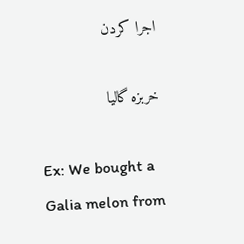اجرا کردن

خربزه گالیا

Ex: We bought a Galia melon from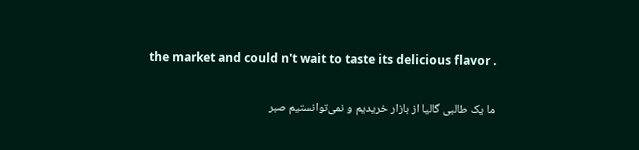the market and could n't wait to taste its delicious flavor .

ما یک طالبی گالیا از بازار خریدیم و نمی‌توانستیم صبر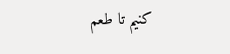کنیم تا طعم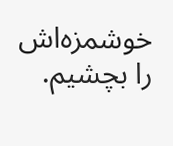خوشمزه‌اش را بچشیم.